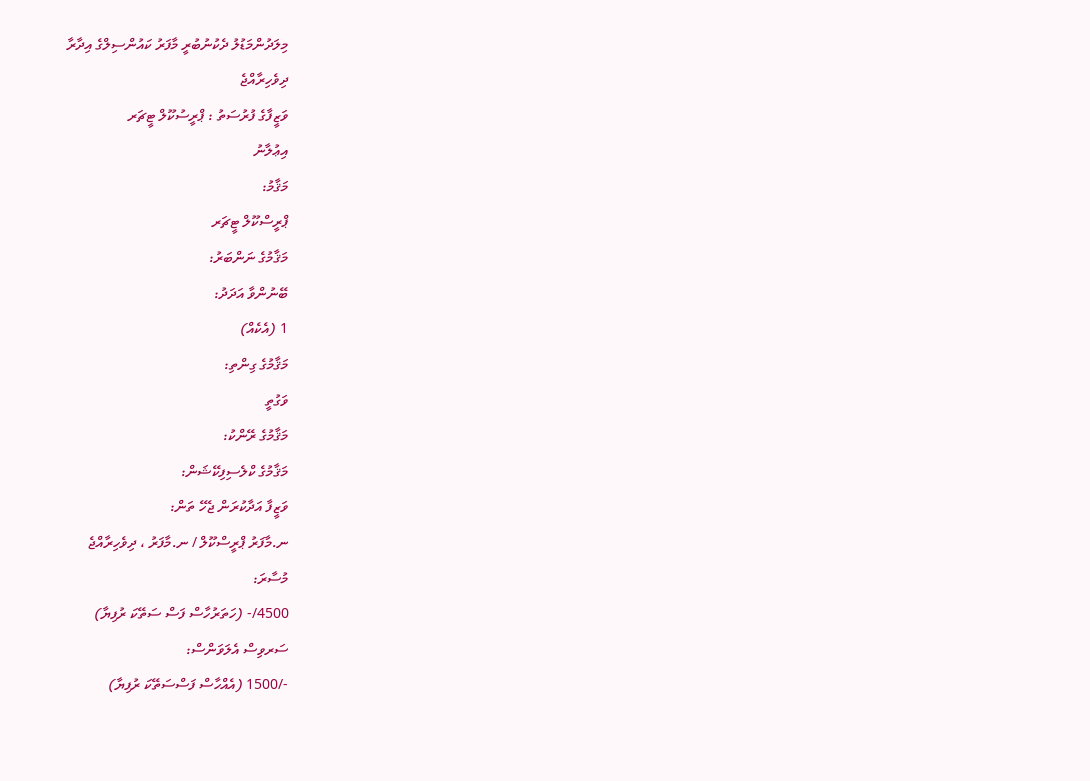މިލަދުންމަޑުލު ދެކުނުބުރީ މާފަރު ކައުންސިލްގެ އިދާރާ
ދިވެހިރާއްޖެ
ވަޒީފާގެ ފުރުސަތު : ޕްރީސުކޫލް ޓީޗަރ
އިޢުލާނު
މަޤާމު:
ޕްރީސްކޫލް ޓީޗަރ
މަޤާމުގެ ނަންބަރު:
ބޭނުންވާ އަދަދު:
1 (އެކެއް)
މަޤާމުގެ ގިންތި:
ވަގުތީ
މަޤާމުގެ ރޭންކު:
މަޤާމުގެ ކްލެސިފިކޭޝަން:
ވަޒީފާ އަދާކުރަން ޖެހޭ ތަން:
ނ.މާފަރު ޕްރީސްކޫލް / ނ.މާފަރު ، ދިވެހިރާއްޖެ
މުސާރަ:
4500/- (ހަތަރުހާސް ފަސް ސަތޭކަ ރުފިޔާ)
ސަރވިސް އެލަވަންސް:
-/1500 (އެއްހާސް ފަސްސަތޭކަ ރުފިޔާ)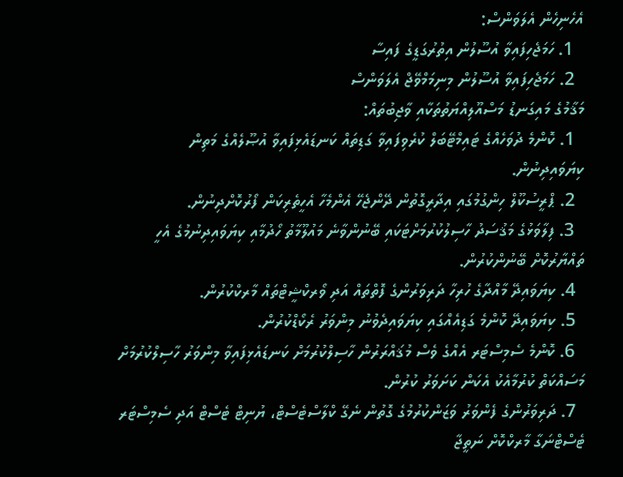އެހެނިހެން އެލަވަންސް:
  1. ހަމަޖެހިފައިވާ އުސޫލުން އިތުރުގަޑީގެ ފައިސާ
  2. ހަމަޖެހިފައިވާ އުސޫލުން މިނިމަމްވޭޖް އެލަވަންސް
މަޤާމުގެ މައިގަނޑު މަސްއޫލިއްޔަތުތަކާއި ވާޖިބުތައް:
  1. ކޮންމެ ދުވަހެއްގެ ޓައިމްޓޭބަލް ކުރެވިފައިވާ ގަޑިތައް ކަނޑައެޅިފައިވާ އުޞޫލެއްގެ މަތިން ކިޔަވައިދިނުން.
  2. ޕްރީސުކޫލް ހިންގުމުގައި އިދާރީގޮތުން ދޭންޖެހޭ އެންމެހާ އެހީތެރިކަން ފޯރުކޮށްދިނުން.
  3. ފިލާވަޅުގެ މަޤުސަދު ހާސިލުކުރުމަށްޓަކައި ބޭނުންވާނެ މައުލޫމާތު ހޯދުމާއި ކިޔަވައިދިނުމުގެ އެހީ ތައްޔާރުކޮށް ބޭނުންކުރުން.
  4. ކިޔަވައިދޭ މާއްދާގެ ހުރިހާ ދަރިވަރުންގެ ފޮތްތައް އަދި ވޯރކްޝީޓްތައް މާރކްކުރުން.
  5. ކިޔަވައިދޭ ކޮންމެ ގަޑިއެއްގައި ކިޔަވައިދެވުނު މިންވަރު ރެކޯޑްކުރުން.
  6. ކޮންމެ ސެމިސްޓަރ އެއްގެ ވެސް މުޤައްރަރުން ހާސިލްކުރުމަށް ކަނޑައެޅިފައިވާ މިންވަރު ހާސިލްކުރުމަށް މަސައްކަތް ކުރުމާއެކު އެކަން ކަށަވަރު ކުރުން.
  7. ދަރިވަރުންގެ ފެންވަރު ވަޒަންކުރުމުގެ ގޮތުން ނެގޭ ކްލާސްޓެސްޓް، ޔުނިޓް ޓެސްޓް އަދި ސެމިސްޓަރ ޓެސްޓްނަގާ މާރކްކޮށް ނަތީޖާ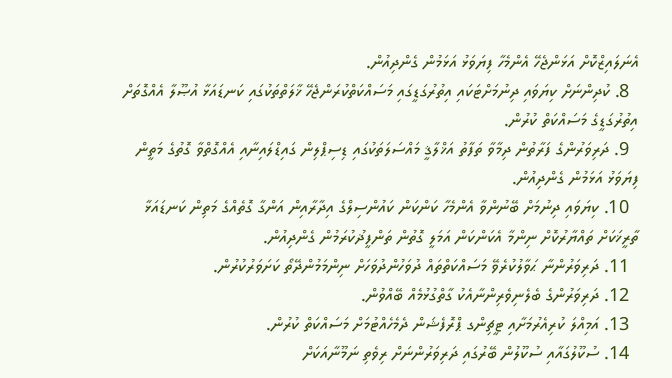އެނަލައިޒްކޮށް އަޅަންޖެހޭ އެންމެހާ ފިޔަވަޅު އަޅަމުން ގެންދިއުން.
  8. ކުދިންނަށް ކިޔަވައި ދިނުމަށްޓަކައި އިތުރުގަޑީގައި މަސައްކަތްކުރަންޖެހޭ ޚާލަތްތަކުގައި ކަނޑައަޅާ އުޞޫލާ އެއްގޮތަށް އިތުރުގަޑީގެ މަސައްކަތް ކުރުން.
  9. ދަރިވަރުންގެ ފަރާތުން ދިމާވާ ތަފާތު އަޚްލާޤީ މައްސަލަތަކުގައި ޑިސިޕްލިން ގައިޑްލައިނާއި އެއްގޮތްވާ ގޮތުގެ މަތީން ފިޔަވަޅު އަޅަމުން ގެންދިއުން.
  10. ކިޔަވައި ދިނުމަށް ބޭނުންވާ އެންމެހާ ކަންކަން ކައުންސިލްގެ އިދާރާއިން އަންގާ ގޮތެއްގެ މަތިން ކަނޑައަޅާ ތާރީޚަކަށް ތައްޔާރުކޮށް ނިންމާ އެކަންކަން އަމަލީ ގޮތުން ތަންފީޛުކުރަމުން ގެންދިއުން.
  11. ދަރިވަރުންނާ ޙަވާލުކުރެވޭ މަސައްކަތްތައް ދުވަހުންދުވަހަށް ނިންމަމުންދޭތޯ ކަށަވަރުކުރުން.
  12. ދަރިވަރުންގެ ބެލެނިވެރިންނާއެކު ގާތްގުޅުމެއް ބޭއްވުން.
  13. އަމިއްލަ ކުރިއެރުމަށާއި ޓީޗިންގ ޕްރޮފެޝަން ދެމެހެއްޓުމަށް މަސައްކަތް ކުރުން.
  14. ސުކޫލުގައާއި ސުކޫލުން ބޭރުގައި ދަރިވަރުންނަށް ރިވެތި ނަމޫނާއަކަށް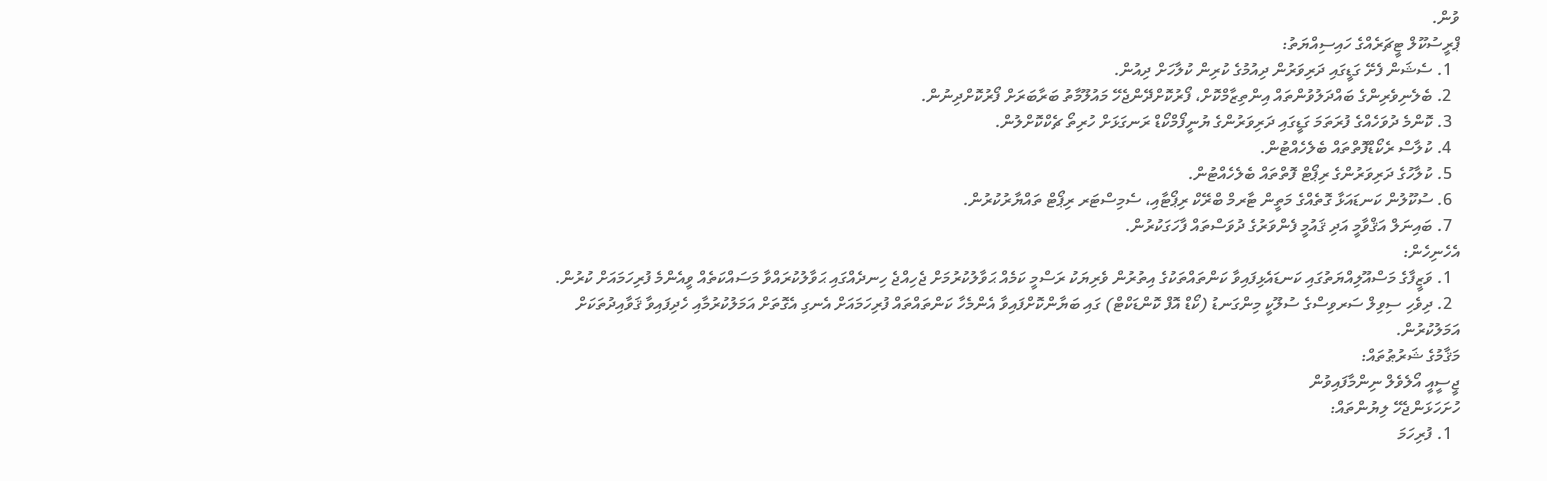ވުން.
ޕްރީސުކޫލް ޓީޗަރެއްގެ ހައިސިއްޔަތު:
  1. ސެޝަން ފެށޭ ގަޑީގައި ދަރިވަރުން ދިއުމުގެ ކުރިން ކުލާހަށް ދިއުން.
  2. ބެލެނިވެރިންގެ ބައްދަލުވުންތައް އިންތިޒާމްކޮށް، ފޯރުކޮށްދޭންޖެހޭ މައުލޫމާތު ބަރާބަރަށް ފޯރުކޮށްދިނުން.
  3. ކޮންމެ ދުވަހެއްގެ ފުރަތަމަ ގަޑީގައި ދަރިވަރުންގެ ޔުނީފޯމްކޯޑް ރަނގަޅަށް ހުރިތޯ ޗެކްކޮށްލުން.
  4. ކުލާސް ރެކޯޑްފޮތްތައް ބެލެހެއްޓުން.
  5. ކުލާހުގެ ދަރިވަރުންގެ ރިޕޯޓް ފޮތްތައް ބެލެހެއްޓުން.
  6. ސުކޫލުން ކަނޑައަޅާ ގޮތެއްގެ މަތީން ޓާރމް ބްރޭކް ރިޕޯޓާއި، ސެމިސްޓަރ ރިޕޯޓް ތައްޔާރުކުރުން.
  7. ބައިނަލް އަޤްވާމީ އަދި ޤައުމީ ފެންވަރުގެ ދުވަސްތައް ފާހަގަކުރުން.
އެހެނިހެން:
  1. ވަޒީފާގެ މަސްއޫލިއްޔަތުގައި ކަނޑައެޅިފައިވާ ކަންތައްތަކުގެ އިތުރުން ވެރިޔަކު ރަސްމީ ކަމެއް ޙަވާލުކުރުމަށް ޖެހިއްޖެ ހިނދެއްގައި ޙަވާލުކުރައްވާ މަސައްކަތެއް ވީއެންމެ ފުރިހަމައަށް ކުރުން.
  2. ދިވެހި ސިވިލް ސަރވިސްގެ ސުލޫކީ މިންގަނޑު (ކޯޑް އޮފް ކޮންޑަކްޓް) ގައި ބަޔާންކޮށްފައިވާ އެންމެހާ ކަންތައްތައް ފުރިހަމައަށް އެނގި އެގޮތަށް އަމަލުކުރުމާއި ހެދިފައިވާ ޤަވާއިދުތަކަށް އަމަލުކުރުން.
މަޤާމުގެ ޝަރުޠުތައް:
ޖީސީއީ އޯލެވެލް ނިންމާފައިވުން
ހުށަހަޅަންޖެހޭ ލިޔުންތައް:
  1. ފުރިހަމަ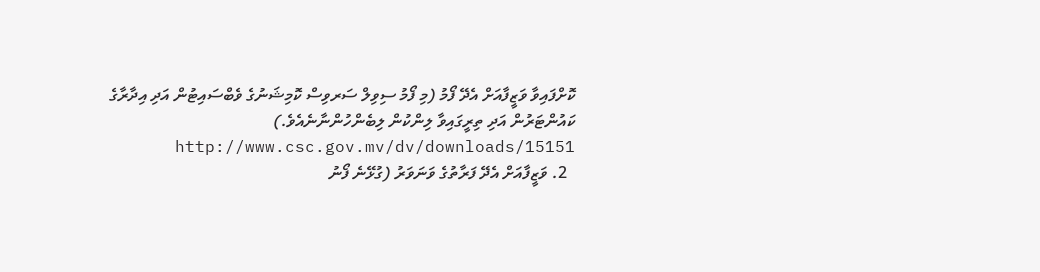ކޮށްފައިވާ ވަޒީފާއަށް އެދޭ ފޯމު (މި ފޯމު ސިވިލް ސަރވިސް ކޮމިޝަނުގެ ވެބްސައިޓުން އަދި އިދާރާގެ ކައުންޓަރުން އަދި ތިރީގައިވާ ލިންކުން ލިބެންހުންނާނެއެވެ.) http://www.csc.gov.mv/dv/downloads/15151
  2. ވަޒީފާއަށް އެދޭ ފަރާތުގެ ވަނަވަރު (ގުޅޭނެ ފޯނު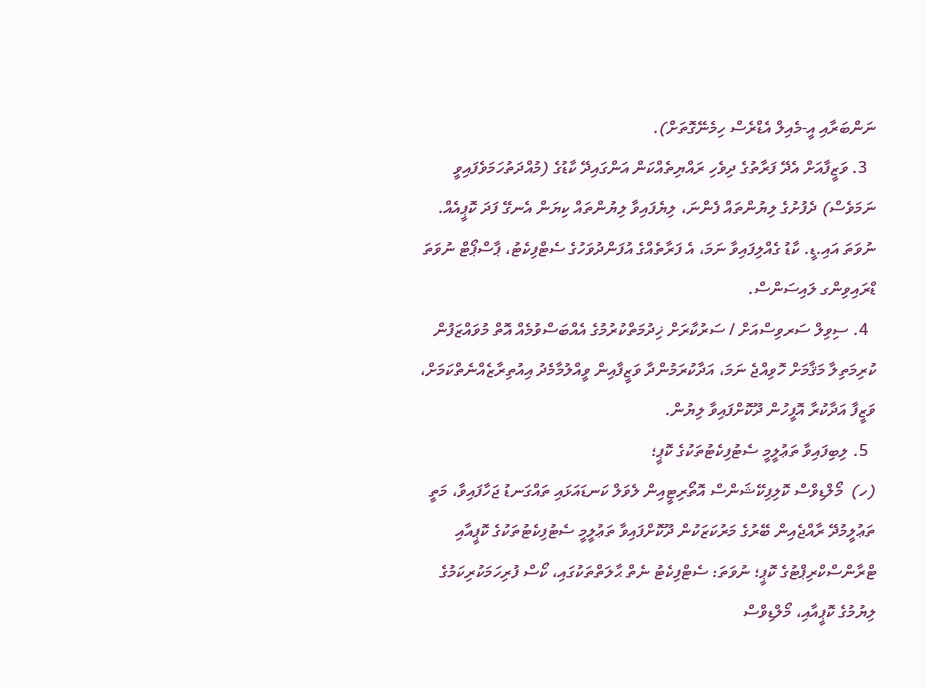ނަންބަރާއި އީ-މެއިލް އެޑްރެސް ހިމެނޭގޮތަށް).
  3. ވަޒީފާއަށް އެދޭ ފަރާތުގެ ދިވެހި ރައްޔިތެއްކަން އަންގައިދޭ ކާޑުގެ (މުއްދަތުހަމަވެފައިވީ ނަމަވެސް) ދެފުށުގެ ލިޔުންތައް ފެންނަ، ލިޔެފައިވާ ލިޔުންތައް ކިޔަން އެނގޭ ފަދަ ކޮޕީއެއް. ނުވަތަ އައި.ޑީ. ކާޑު ގެއްލިފައިވާ ނަމަ، އެ ފަރާތެއްގެ އުފަންދުވަހުގެ ސެޓްފިކެޓު، ޕާސްޕޯޓް ނުވަތަ ޑްރައިވިންގ ލައިސަންސް.
  4. ސިވިލް ސަރވިސްއަށް / ސަރުކާރަށް ޚިދުމަތްކުރުމުގެ އެއްބަސްވުމެއް އޮތް މުވައްޒަފުން ކުރިމަތިލާ މަޤާމަށް ހޮވިއްޖެ ނަމަ، އަދާކުރަމުންދާ ވަޒީފާއިން ވީއްލުމާމެދު އިއުތިރާޒެއްނެތްކަމަށް، ވަޒީފާ އަދާކުރާ އޮފީހުން ދޫކޮށްފައިވާ ލިޔުން.
  5. ލިބިފައިވާ ތަޢުލީމީ ސެޓުފިކެޓުތަކުގެ ކޮޕީ؛
(ހ)  މޯލްޑިވްސް ކޮލިފިކޭޝަންސް އޮތޯރިޓީއިން ލެވަލް ކަނޑައަޅައި ތައްގަނޑު ޖަހާފައިވާ، މަތީ ތަޢުލީމުދޭ ރާއްޖެއިން ބޭރުގެ މަރުކަޒަކުން ދޫކޮށްފައިވާ ތަޢުލީމީ ސެޓުފިކެޓުތަކުގެ ކޮޕީއާއި ޓްރާންސްކްރިޕްޓުގެ ކޮޕީ؛ ނުވަތަ: ސެޓްފިކެޓު ނެތް ޙާލަތްތަކުގައި، ކޯސް ފުރިހަމަކުރިކަމުގެ ލިޔުމުގެ ކޮޕީއާއި، މޯލްޑިވްސް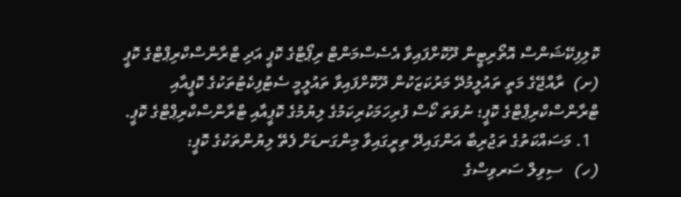ކޮލިފިކޭޝަންސް އޮތޯރިޓީން ދޫކޮށްފައިވާ އެސެސްމަންޓް ރިޕޯޓްގެ ކޮޕީ އަދި ޓްރާންސްކްރިޕްޓްގެ ކޮޕީ
(ށ)  ރާއްޖޭގެ މަތީ ތައުލީމުދޭ މަރުކަޒަކުން ދޫކޮށްފައިވާ ތައުލީމީ ސެޓުފިކެޓުތަކުގެ ކޮޕީއާއި ޓްރާންސްކްރިޕްޓްގެ ކޮޕީ؛ ނުވަތަ ކޯސް ފުރިހަމަކުރިކަމުގެ ލިޔުމުގެ ކޮޕީއާއި ޓްރާންސްކްރިޕްޓްގެ ކޮޕީ.
  1. މަސައްކަތުގެ ތަޖުރިބާ އަންގައިދޭ ތިރީގައިވާ މިންގަނޑަށް ފެތޭ ލިޔުންތަކުގެ ކޮޕީ:
(ހ)   ސިވިލް ސަރވިސްގެ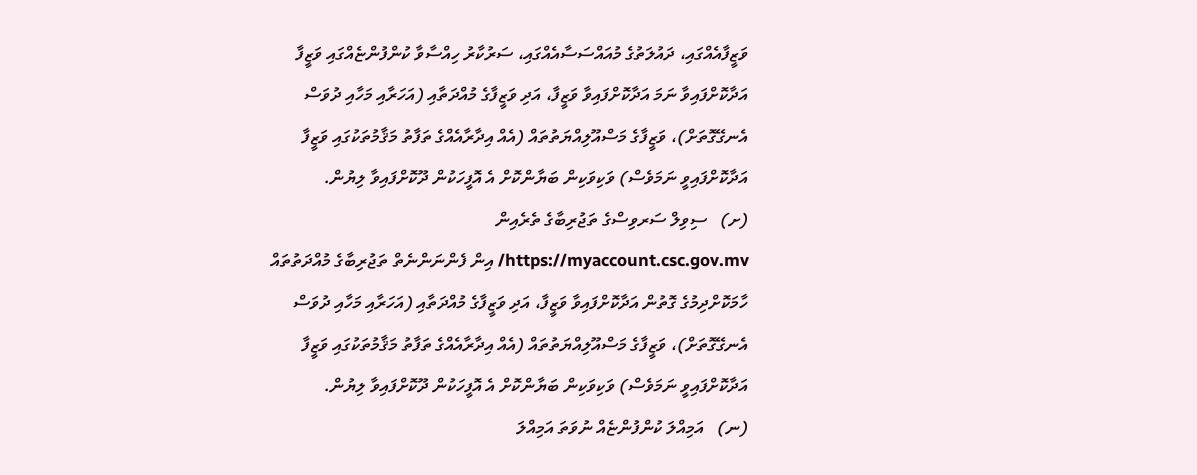ވަޒީފާއެއްގައި، ދައުލަތުގެ މުއައްސަސާއެއްގައި، ސަރުކާރު ހިއްސާވާ ކުންފުންޏެއްގައި ވަޒީފާ އަދާކޮށްފައިވާ ނަމަ އަދާކޮށްފައިވާ ވަޒީފާ، އަދި ވަޒީފާގެ މުއްދަތާއި (އަހަރާއި މަހާއި ދުވަސް އެނގޭގޮތަށް)، ވަޒީފާގެ މަސްއޫލިއްޔަތުތައް (އެއް އިދާރާއެއްގެ ތަފާތު މަޤާމުތަކުގައި ވަޒީފާ އަދާކޮށްފައިވީ ނަމަވެސް) ވަކިވަކިން ބަޔާންކޮށް އެ އޮފީހަކުން ދޫކޮށްފައިވާ ލިޔުން.
(ށ)   ސިވިލް ސަރވިސްގެ ތަޖުރިބާގެ ތެރެއިން https://myaccount.csc.gov.mv/ އިން ފެންނަންނެތް ތަޖުރިބާގެ މުއްދަތުތައް ހާމަކޮށްދިމުގެ ގޮތުން އަދާކޮށްފައިވާ ވަޒީފާ، އަދި ވަޒީފާގެ މުއްދަތާއި (އަހަރާއި މަހާއި ދުވަސް އެނގޭގޮތަށް)، ވަޒީފާގެ މަސްއޫލިއްޔަތުތައް (އެއް އިދާރާއެއްގެ ތަފާތު މަޤާމުތަކުގައި ވަޒީފާ އަދާކޮށްފައިވީ ނަމަވެސް) ވަކިވަކިން ބަޔާންކޮށް އެ އޮފީހަކުން ދޫކޮށްފައިވާ ލިޔުން.
(ނ)   އަމިއްލަ ކުންފުންޏެއް ނުވަތަ އަމިއްލަ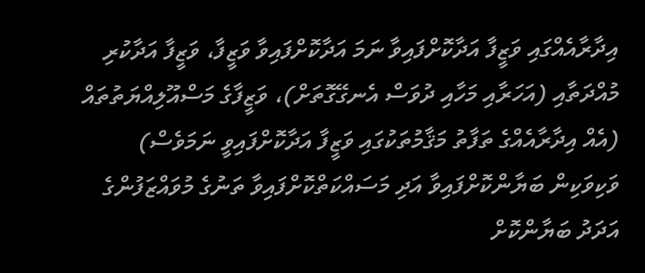އިދާރާއެއްގައި ވަޒީފާ އަދާކޮށްފައިވާ ނަމަ އަދާކޮށްފައިވާ ވަޒީފާ، ވަޒީފާ އަދާކުރި މުއްދަތާއި (އަހަރާއި މަހާއި ދުވަސް އެނގޭގޮތަށް)، ވަޒީފާގެ މަސްއޫލިއްޔަތުތައް (އެއް އިދާރާއެއްގެ ތަފާތު މަޤާމުތަކުގައި ވަޒީފާ އަދާކޮށްފައިވީ ނަމަވެސް) ވަކިވަކިން ބަޔާންކޮށްފައިވާ އަދި މަސައްކަތްކޮށްފައިވާ ތަނުގެ މުވައްޒަފުންގެ އަދަދު ބަޔާންކޮށް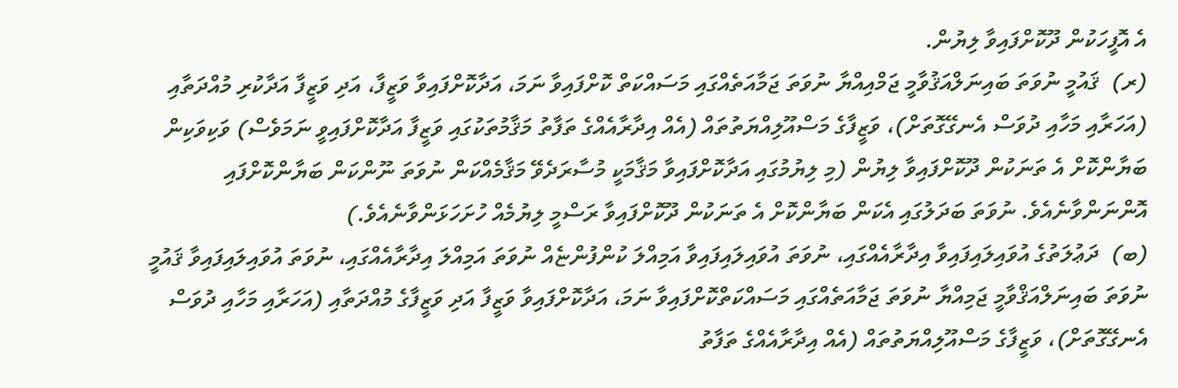އެ އޮފީހަކުން ދޫކޮށްފައިވާ ލިޔުން.
(ރ)  ޤައުމީ ނުވަތަ ބައިނަލްއަޤުވާމީ ޖަމްއިއްޔާ ނުވަތަ ޖަމާއަތެއްގައި މަސައްކަތް ކޮށްފައިވާ ނަމަ، އަދާކޮށްފައިވާ ވަޒީފާ، އަދި ވަޒީފާ އަދާކުރި މުއްދަތާއި (އަހަރާއި މަހާއި ދުވަސް އެނގޭގޮތަށް)، ވަޒީފާގެ މަސްއޫލިއްޔަތުތައް (އެއް އިދާރާއެއްގެ ތަފާތު މަޤާމުތަކުގައި ވަޒީފާ އަދާކޮށްފައިވީ ނަމަވެސް) ވަކިވަކިން ބަޔާންކޮށް އެ ތަނަކުން ދޫކޮށްފައިވާ ލިޔުން (މި ލިޔުމުގައި އަދާކޮށްފައިވާ މަޤާމަކީ މުސާރަދެވޭ މަޤާމެއްކަން ނުވަތަ ނޫންކަން ބަޔާންކޮށްފައި އޮންނަންވާނެއެވެ. ނުވަތަ ބަދަލުގައި އެކަން ބަޔާންކޮށް އެ ތަނަކުން ދޫކޮށްފައިވާ ރަސްމީ ލިޔުމެއް ހުށަހަޅަންވާނެއެވެ.)
(ބ)  ދަޢުލަތުގެ އުވައިލައިފައިވާ އިދާރާއެއްގައި، ނުވަތަ އުވައިލައިފައިވާ އަމިއްލަ ކުންފުންޏެއް ނުވަތަ އަމިއްލަ އިދާރާއެއްގައި، ނުވަތަ އުވައިލައިފައިވާ ޤައުމީ ނުވަތަ ބައިނަލްއަޤްވާމީ ޖަމިއްޔާ ނުވަތަ ޖަމާއަތެއްގައި މަސައްކަތްކޮށްފައިވާ ނަމަ، އަދާކޮށްފައިވާ ވަޒީފާ އަދި ވަޒީފާގެ މުއްދަތާއި (އަހަރާއި މަހާއި ދުވަސް އެނގޭގޮތަށް)، ވަޒީފާގެ މަސްއޫލިއްޔަތުތައް (އެއް އިދާރާއެއްގެ ތަފާތު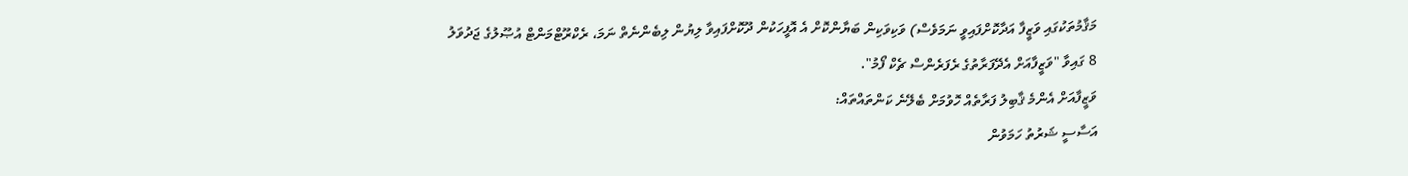މަޤާމުތަކުގައި ވަޒީފާ އަދާކޮށްފައިވީ ނަމަވެސް) ވަކިވަކިން ބަޔާންކޮށް އެ އޮފީހަކުން ދޫކޮށްފައިވާ ލިޔުން ލިބެންނެތް ނަމަ، ރެކްރޫޓްމަންޓް އުޞޫލުގެ ޖަދުވަލު 8 ގައިވާ "ވަޒީފާއަށް އެދޭފަރާތުގެ ރެފަރެންސް ޗެކް ފޯމު".
ވަޒީފާއަށް އެންމެ ޤާބިލު ފަރާތެއް ހޮވުމަށް ބެލޭނެ ކަންތައްތައް:
އަސާސީ ޝަރުތު ހަމަވުން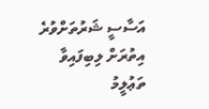އަސާސީ ޝަރުތަށްވުރެ އިތުރަށް ލިބިފައިވާ ތަޢުލީމު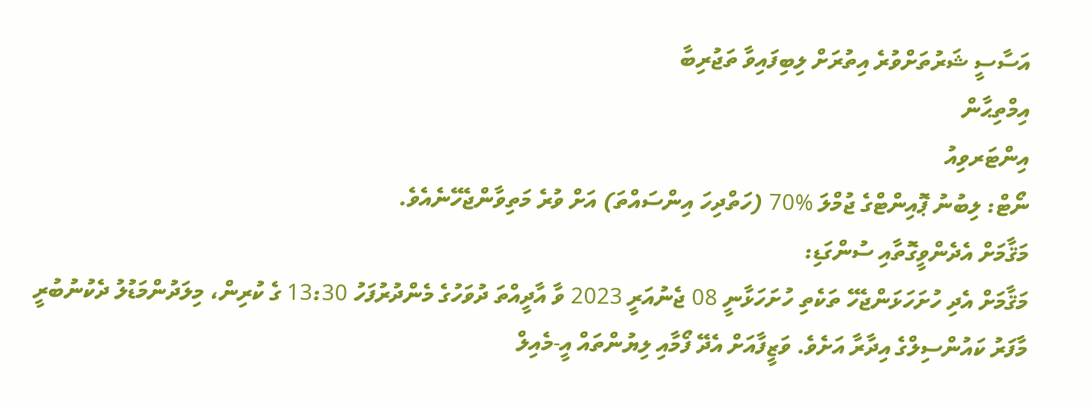އަސާސީ ޝަރުތަށްވުރެ އިތުރަށް ލިބިފައިވާ ތަޖުރިބާ
އިމްތިޙާން
އިންޓަރވިއު
ނޯޓް: ލިބުނު ޕޮއިންޓްގެ ޖުމްލަ %70 (ހަތްދިހަ އިންސައްތަ) އަށް ވުރެ މަތިވާންޖެހޭނެއެވެ.
މަޤާމަށް އެދެންވީގޮތާއި ސުންގަޑި:
މަޤާމަށް އެދި ހުށަހަޅަންޖެހޭ ތަކެތި ހުށަހަޅާނީ 08 ޖެނުއަރީ 2023 ވާ އާދީއްތަ ދުވަހުގެ މެންދުރުފަހު 13:30 ގެ ކުރިން، މިލަދުންމަޑުލު ދެކުނުބުރީ މާފަރު ކައުންސިލްގެ އިދާރާ އަށެވެ. ވަޒީފާއަށް އެދޭ ފޯމާއި ލިޔުންތައް އީ-މެއިލް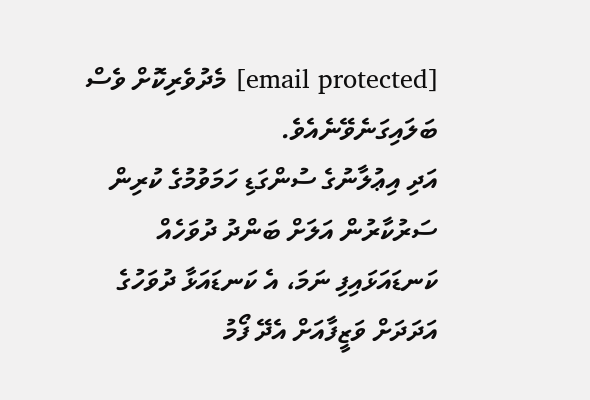[email protected] މެދުވެރިކޮށް ވެސް ބަލައިގަނެވޭނެއެވެ.
އަދި އިޢުލާނުގެ ސުންގަޑި ހަމަވުމުގެ ކުރިން ސަރުކާރުން އަލަށް ބަންދު ދުވަހެއް ކަނޑައަޅައިފި ނަމަ، އެ ކަނޑައަޅާ ދުވަހުގެ އަދަދަށް ވަޒީފާއަށް އެދޭ ފޯމު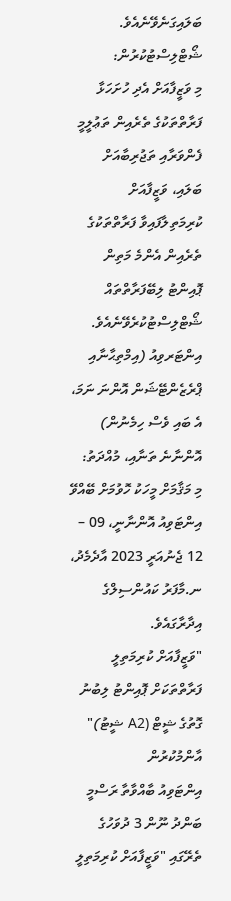ބަލައިގަނެވޭނެއެވެ.
ޝޯޓްލިސްޓުކުރުން:
މި ވަޒީފާއަށް އެދި ހުށަހަޅާ ފަރާތްތަކުގެ ތެރެއިން ތަޢުލީމީ ފެންވަރާއި ތަޖުރިބާއަށް ބަލައި، ވަޒީފާއަށް ކުރިމަތިލާފައިވާ ފަރާތްތަކުގެ ތެރެއިން އެންމެ މަތިން ޕޮއިންޓު ލިބޭފަރާތްތައް ޝޯޓްލިސްޓުކުރެވޭނެއެވެ.
އިންޓަރވިއު (އިމްތިޙާނާއި ޕްރެޒެންޓޭޝަން އޮންނަ ނަމަ، އެ ބައި ވެސް ހިމެނުން)  އޮންނާނެ ތަނާއި، މުއްދަތު:
މި މަޤާމަށް މީހަކު ހޮވުމަށް ބޭއްވޭ އިންޓަވިއު އޮންނާނީ، 09 – 12 ޖެނުއަރީ 2023 އާދެމެދު، ނ.މާފަރު ކައުންސިލްގެ އިދާރާގައެވެ.
"ވަޒީފާއަށް ކުރިމަތިލީ ފަރާތްތަކަށް ޕޮއިންޓު ލިބުނު ގޮތުގެ ޝީޓް (A2 ޝީޓު)" އާންމުކުރުން
އިންޓަވިއު ބާއްވާތާ ރަސްމީ ބަންދު ނޫން 3 ދުވަހުގެ ތެރޭގައި "ވަޒީފާއަށް ކުރިމަތިލީ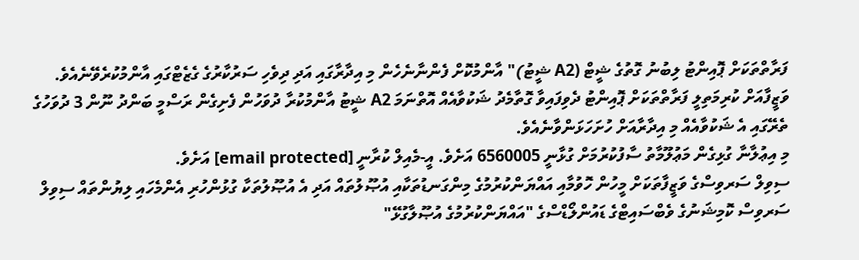ފަރާތްތަކަށް ޕޮއިންޓު ލިބުނު ގޮތުގެ ޝީޓް (A2 ޝީޓު)" އާންމުކޮށް ފެންނާނެހެން މި އިދާރާގައި އަދި ދިވެހި ސަރުކާރުގެ ގެޒެޓްގައި އާންމުކުރެވޭނެއެވެ. ވަޒީފާއަށް ކުރިމަތިލީ ފަރާތްތަކަށް ޕޮއިންޓު ދެވިފައިވާ ގޮތާމެދު ޝަކުވާއެއް އޮތްނަމަ A2 ޝީޓު އާންމުކުރާ ދުވަހުން ފެށިގެން ރަސްމީ ބަންދު ނޫން 3 ދުވަހުގެ ތެރޭގައި އެ ޝަކުވާއެއް މި އިދާރާއަށް ހުށަހަޅަންވާނެއެވެ.
މި އިޢުލާނާ ގުޅިގެން މަޢުލޫމާތު ސާފުކުރުމަށް ގުޅާނީ 6560005 އަށެވެ. އީ-މެއިލް ކުރާނީ [email protected] އަށެވެ.
ސިވިލް ސަރވިސްގެ ވަޒީފާތަކަށް މީހުން ހޮވުމާއި އައްޔަންކުރުމުގެ މިންގަނޑުތަކާއި އުޞޫލުތައް އަދި އެ އުޞޫލުތަކާ ގުޅުންހުރި އެންމެހައި ލިޔުންތައް ސިވިލް ސަރވިސް ކޮމިޝަނުގެ ވެބްސައިޓްގެ ޑައުންލޯޑްސްގެ "އައްޔަންކުރުމުގެ އުޞޫލާގުޅޭ"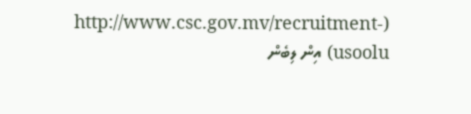(http://www.csc.gov.mv/recruitment-usoolu) އިން ލިބެން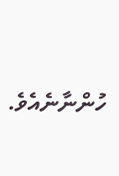ހުންނާނެއެވެ.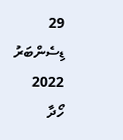29 ޑިސެންބަރު 2022
ހޯދާ